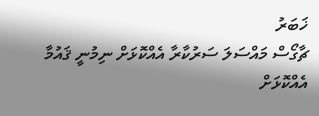ޚަބަރު
ޗާގޯސް މައްސަލަ ސަރުކާރާ އެއްކޮޅަށް ނިމުނީ ޤައުމާ އެއްކޮޅަށް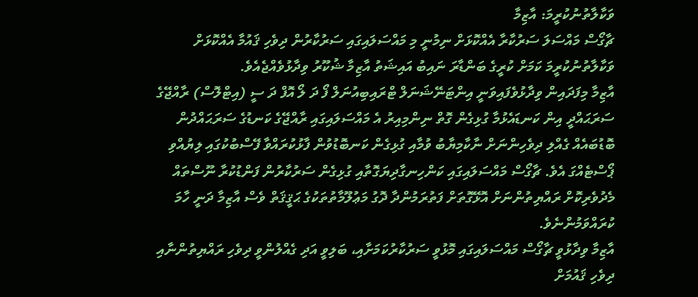ވަކާލާތުނުކުރީމަ: އާޒިމާ
ޗާގޯސް މައްސަލަ ސަރުކާރާ އެއްކޮޅަށް ނިމުނީ މި މައްސަލައިގައި ސަރުކާރުން ދިވެހި ޤައުމާ އެއްކޮޅަށް ވަކާލާތުނުކުރީމަ ކަމަށް ކުރީގެ ބަންޑާރަ ނައިބު އައިޝަތު އާޒިމާ ޝުކޫރު ވިދާޅުވެއްޖެއެވެ.
އާޒިމާ މިފަދައިން ވިދާޅުވެފައިވަނީ އިންޓަނޭޝަނަލް ޓްރައިބިއުނަލް ފޯ ދަ ލޯ އޮފް ދަ ސީ (އިޓްލޮސް) ރާއްޖޭގެ ސަރަޙައްދީ އިން ކަނޑައެޅުމާ ގުޅިގެން ގޮތް ނިންމިއިރު އެ މައްސަލައިގައި ރާއްޖޭގެ ކަނޑުގެ ސަރަޙައްދުން ބޮޑުބައެއް ގެއްލި ދިވެހިންނަށް ނާކާމިޔާބު ވުމާއި ގުޅިގެން ކަނބޮޑުވުން ފާޅުކުރައްވާ ފޭސްބުކުގައި ލިޔުއްވި ޕޯސްޓެއްގަ އެވެ. ޗާގޯސް މައްސަލައިގައި ކަންހިނގާދިޔަގޮތާއި ގުޅިގެން ސަރުކާރުން ފަންޑުކުރާ ނޫސްތައް މެދުވެރިކޮށް ރައްޔިތުންނަށް އޮޅޭގޮތަށް ފަތުރަމުންދާ ދޮގު މަޢުލޫމާތުތަކުގެ ޙަޤީޤަތް ވެސް އާޒިމާ ދަނީ ހާމަ ކުރައްވަމުންނެވެ.
އާޒިމާ ވިދާޅުވީ ޗާގޯސް މައްސަލައިގައި މޮޅުވީ ސަރުކާރުކަމަށާއި، ބަލިވީ އަދި ގެއްލުންވީ ދިވެހި ރައްޔިތުންނާއި ދިވެހި ޤައުމަށް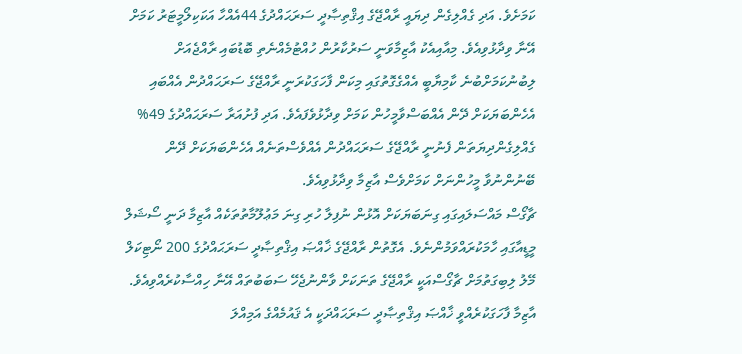ކަމަށެވެ. އަދި ގެއްލިގެން ދިޔައީ ރާއްޖޭގެ އިޤްތިޞާދީ ސަރަޙައްދުގެ 44އެއްހާ އަކަކިލޯމީޓަރު ކަމަށް އޭނާ ވިދާޅުވިއެވެ. މިއާއިއެކު އާޒިމާވަނީ ސަރުކާރުން ހުއްޓުމެއްނެތި ބޮޑުބައި ރާއްޖެއަށް ލިބުނުކަމަށްބުނެ ކާމިޔާބީ އެއްގެގޮތުގައި މިކަން ފާހަގަކުރަނީ ރާއްޖޭގެ ސަރަޙައްދުން އެއްބައި އެހެންބަޔަކަށް ދޭން އެއްބަސްވާމީހުން ކަމަށް ވިދާޅުވެފައެވެ. އަދި ފުށުއަރާ ސަރަޙައްދުގެ 49% ގެއްލިގެންދިޔަތަން ފެނުނީ ރާއްޖޭގެ ސަރަޙައްދުން އެއްވެސްތަނެއް އެހެންބަޔަކަށް ދޭން ބޭނުންނުވާ މީހުންނަށް ކަމަށްވެސް އާޒިމާ ވިދާޅުވިއެވެ.
ޗާގޯސް މައްސަލައިގައި ގިނަބަޔަކަށް އޮޅުން ނުފިލާ ހުރި ގިނަ މަޢުލޫމާތުތަކެއް އާޒިމާ ދަނީ ސޯޝަލް މީޑީއާގައި ހާމަކުރައްވަމުންނެވެ. އެގޮތުން ރާއްޖޭގެ ޚާއްޞަ އިޤްތިޞާދީ ސަރަޙައްދުގެ 200 ނޯޓިކަލް މޭލު ލިބިގަތުމަށް ޗާގޯސްއަކީ ރާއްޖޭގެ ތަނަކަށް ވާންނުޖެހޭ ސަބަބުތައް އޭނާ ހިއްސާކުރެއްވިއެވެ.
އާޒިމާ ފާހަގަކުރެއްވީ ޚާއްޞަ އިޤްތިޞާދީ ސަރަޙައްދަކީ އެ ޤައުމެއްގެ އަމިއްލަ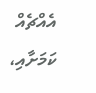އެއްޗެއް ކަމަށާއި،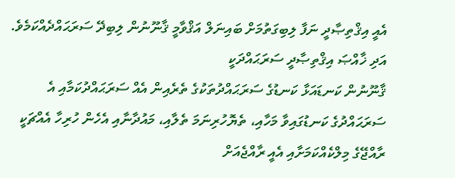އެއީ އިޤްތިޞާދީ ނަފާ ލިބިގަތުމަށް ބައިނަލް އަޤްވާމީ ޤާނޫނުން ލިބިދޭ ސަރަޙައްދެއްކަމެވެ. އަދި ޚާއްޞަ އިޤްތިޞާދީ ސަރަޙައްދަކީ
ޤާނޫނުން ކަނޑައަޅާ ކަނޑުގެ ސަރަޙައްދުތަކުގެ ތެރެއިން އެއް ސަރަޙައްދުކަމާއި އެ ސަރަޙައްދުގެ ކަނޑުގައިވާ މަހާއި، ތެޔޮހުރިނަމަ ތެލާއި، މައުދާނާއި އެހެން ހުރިހާ އެއްޗަކީ ރާއްޖޭގެ މިލްކެއްކަމަށާއި އެއީ ރާއްޖެއަށް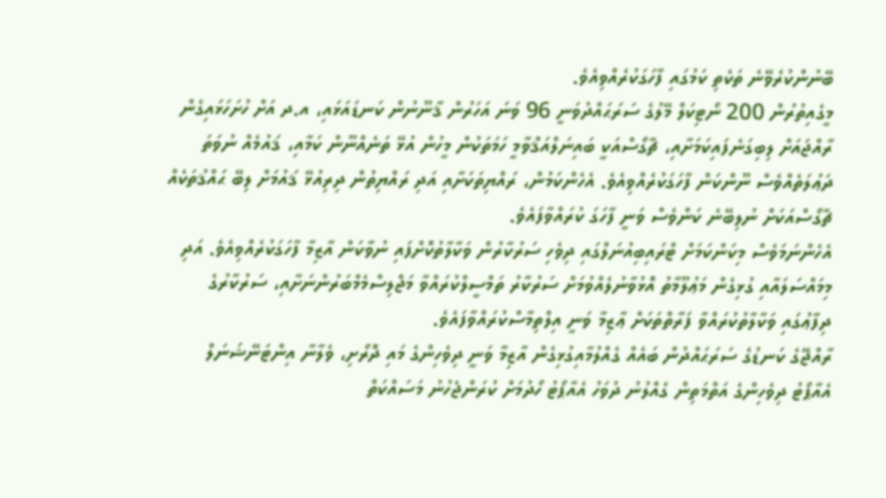ބޭނުންކުރެވޭނެ ތަކެތި ކަމުގައި ފާހަގަކުރެއްވިއެވެ.
މީގެއިތުރުން 200 ނޯޓިކަލް މޭލުގެ ސަރަޙައްދުވަނީ 96 ވަނަ އަހަރުން ޤާނޫނުން ކަނޑައަޅައި، އ.ދ އަށް ހުށަހަޅައިގެން ރާއްޖައަށް ލިބިގަނެފައިކަމަށާއި، ޗާގޯސްއަކީ ބައިނަލްއަޤްވާމީ ހަމަތަކުން މީހުން އުޅޭ ތަނެއްނޫން ކަމާއި، ޤައުމެއް ނުވަތަ ދަޢުލަތެއްވެސް ނޫންކަން ފާހަގަކުރެއްވިއެވެ. އެހެންކަމުން، ރައްޔިތަކަށާއި އަދި ރައްޔިތުން ދިރިއުޅޭ ޤައުމަށް ލިބޭ ޙައްޤުތަކެއް ޗާގޯސްއަކަށް ނުލިބޭނެ ކަންވެސް ވަނީ ފާހަގަ ކުރައްވާފައެވެ.
އެހެންނަމަވެސް މިކަންކަމަށް ޓްރައިބިއުނަލްގައި ދިވެހި ސަރުކާރުން ވަކާލާތުކޮށްފައި ނުވާކަން އާޒިމާ ފާހަގަކުރެއްވިއެވެ. އަދި މިމައްސަލައާއި ގުޅިގެން މަޢުލޫމާތު އޮޅުވާނުލެއްވުމަށް ސަރުކާރު ތަމްސީލްކުރައްވާ މަޖްލިސްމެމްބަރުންނަށާއި، ސަރުކާރުގެ ދިފާޢުގައި ވަކާލާތުކުރައްވާ ފަރާތްތަކަށް ޢާޒިމާ ވަނީ އިލްތިމާސްކުރައްވާފައެވެ.
ރާއްޖޭގެ ކަނޑުގެ ސަރަޙައްދުން ބައެއް ގެއްލުމާއިގުޅިގެން އާޒިމާ ވަނީ ދިވެހިންގެ މައި ދޮރޯށި، ވެލާނާ އިންޓަނޭޝަނަލް އެއާޕޯޓު ދިވެހިންގެ އަތްމަތިން ގެއްލުނު ދުވަހު އެއާޕޯޓު ހޯދުމަށް ކުރަންޖެހުނު މަސައްކަތް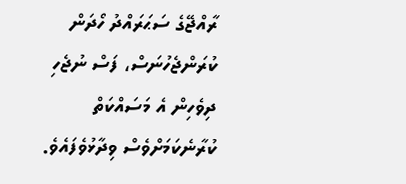ރާއްޖޭގެ ސަޙަރައްދު ހޯދަން ކުރަންޖެހުނަސް، ފަސް ނުޖެހި ދިވެހިން އެ މަސައްކަތް ކުރާނެކަމަށްވެސް ވިދާޅުވެފައެވެ.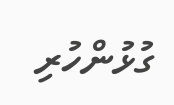ގުޅުންހުރި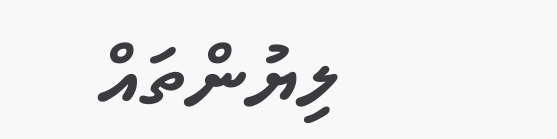ލިޔުންތައް